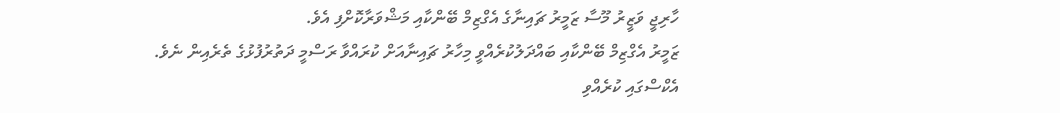ހާރިޖީ ވަޒީރު މޫސާ ޒަމީރު ޗައިނާގެ އެގްޒިމް ބޭންކާއި މަޝްވަރާކޮށްފި އެވެ.
ޒަމީރު އެގްޒިމް ބޭންކާއި ބައްދަލުކުރެއްވީ މިހާރު ޗައިނާއަށް ކުރައްވާ ރަސްމީ ދަތުރުފުޅުގެ ތެރެއިން ނެވެ.
އެކްސްގައި ކުރެއްވި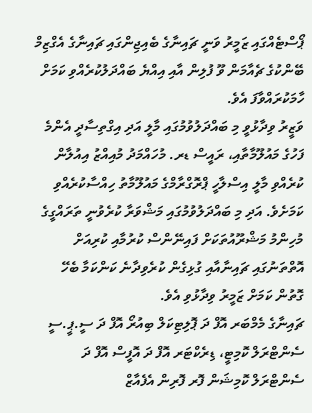ޕޯސްޓެއްގައި ޒަމީރު ވަނީ ޗައިނާގެ ބެއިޖިންގައި ޗައިނާގެ އެގްޒިމް ބޭންކުގެ ޗެއާމަން ވޫ ފުލިން އާއި އިއްޔެ ބައްދަލުކުރެއްވި ކަމަށް ހާމަކުރައްވާފަ އެވެ.
ވަޒީރު ވިދާޅުވީ މި ބައްދަލުވުމުގައި މާލީ އަދި އިގްތިސާދީ އެންމެ ފަހުގެ މައުލޫމާތާއި، ރައީސް ޑރ. މުހައްމަދު މުއިއްޒު އިއުލާން ކުރެއްވި މާލީ އިސްލާހީ ޕްރޮގްރާމްގެ މައުލޫމާތު ހިއްސާކުރެއްވި ކަމަށެވެ. އަދި މި ބައްދަލުވުމުގައި މަޝްވަރާ ކުރެވުނީ ތަރައްގީގެ މުހިންމު މަޝްރޫއުތަކަށް ފައިނޭންސް ކުރުމާއި ކުރިއަށް އޮތްތަނުގައި ޗައިނާއާއި ގުޅިގެން ކުރެވިދާނެ ކަންކަމާ ބެހޭ ގޮތުން ކަމަށް ޒަމީރު ވިދާޅުވި އެވެ.
ޗައިނާގެ މެމްބަރ އޮފް ދަ ޕޮލިޓިކަލް ބިއުރޯ އޮފް ދަ ސީ.ޕީ.ސީ ސެންޓްރަލް ކޮމިޓީ، ޑިރެކްޓަރ އޮފް ދަ އޮފީސް އޮފް ދަ ސެންޓްރަލް ކޮމިޝަން ފޮރ ފޮރިން އެފެއާޒް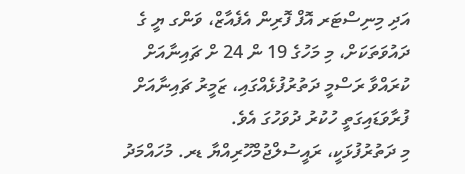އަދި މިނިސްޓަރ އޮފް ފޮރިން އެފެއާޒް، ވަންގ ޔީ ގެ ދައުވަތަކަށް، މި މަހުގެ 19 ން 24 ށް ޗައިނާއަށް ކުރައްވާ ރަސްމީ ދަތުރުފުޅެއްގައި، ޒަމީރު ޗައިނާއަށް ފުރާވަޑައިގަތީ ހުކުރު ދުވަހުގަ އެވެ.
މި ދަތުރުފުޅަކީ، ރައީސުލްޖުމްހޫރިއްޔާ ޑރ. މުހައްމަދު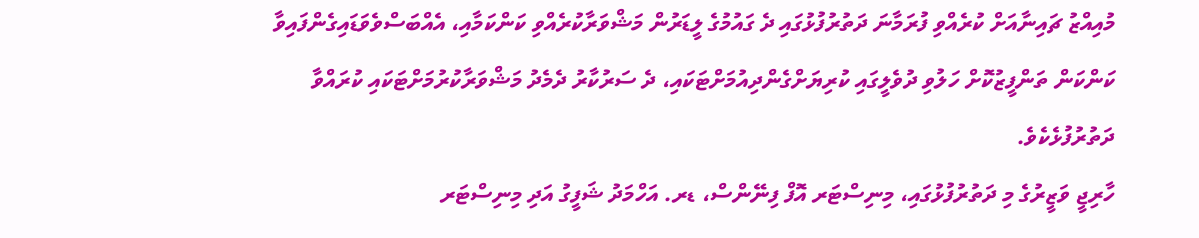މުއިއްޒު ޗައިނާއަށް ކުރެއްވި ފުރަމާނަ ދަތުރުފުޅުގައި ދެ ގައުމުގެ ލީޑަރުން މަޝްވަރާކުރެއްވި ކަންކަމާއި، އެއްބަސްވެވަޑައިގެންފައިވާ ކަންކަން ތަންފީޒުކޮށް ހަލުވި ދުވެލީގައި ކުރިޔަށްގެންދިއުމަށްޓަކައި، ދެ ސަރުކާރު ދެމެދު މަޝްވަރާކުރުމަށްޓަކައި ކުރައްވާ ދަތުރުފުޅެކެވެ.
ހާރިޖީ ވަޒީރުގެ މި ދަތުރުފުޅުގައި، މިނިސްޓަރ އޮފް ފިނޭންސް، ޑރ. އަހްމަދު ޝަފީގު އަދި މިނިސްޓަރ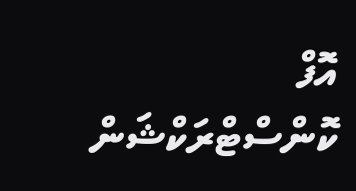އޮފް ކޮންސްޓްރަކްޝަން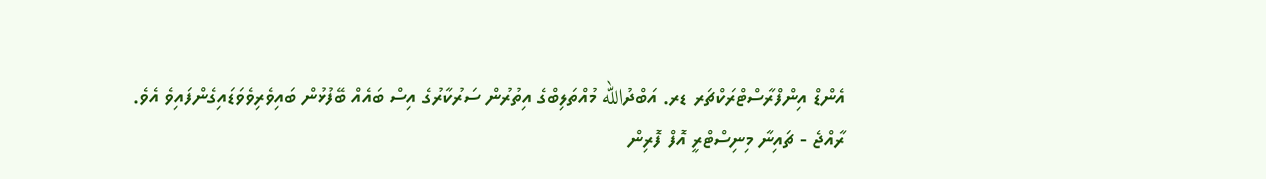އެންޑް އިންފްރާސްޓްރަކްޗަރ ޑރ. އަބްދުالله މުއްތަލިބްގެ އިތުރުން ސަރުކާރުގެ އިސް ބައެއް ބޭފުޅުން ބައިވެރިވެވަޑައިގެންފައިވެ އެވެ.
ރާއްޖެ - ޗައިނާ މިނިސްޓްރީ އޮފް ފޮރިން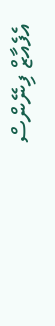އެފެއާޒް ފިނޭންސް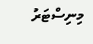މިނިސްޓަރު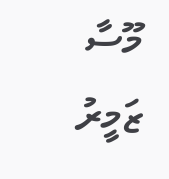މޫސާ ޒަމީރު